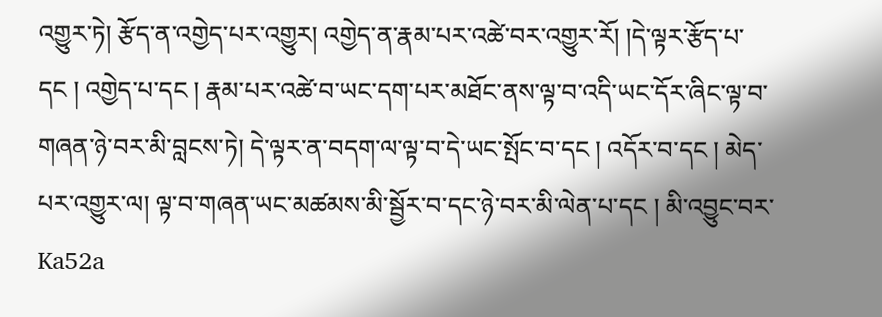འགྱུར་ཏེ། རྩོད་ན་འགྱེད་པར་འགྱུར། འགྱེད་ན་རྣམ་པར་འཚེ་བར་འགྱུར་རོ། །དེ་ལྟར་རྩོད་པ་དང ། འགྱེད་པ་དང ། རྣམ་པར་འཚེ་བ་ཡང་དག་པར་མཐོང་ནས་ལྟ་བ་འདི་ཡང་དོར་ཞིང་ལྟ་བ་གཞན་ཉེ་བར་མི་བླངས་ཏེ། དེ་ལྟར་ན་བདག་ལ་ལྟ་བ་དེ་ཡང་སྤོང་བ་དང ། འདོར་བ་དང ། མེད་པར་འགྱུར་ལ། ལྟ་བ་གཞན་ཡང་མཚམས་མི་སྦྱོར་བ་དང་ཉེ་བར་མི་ལེན་པ་དང ། མི་འབྱུང་བར་ Ka52a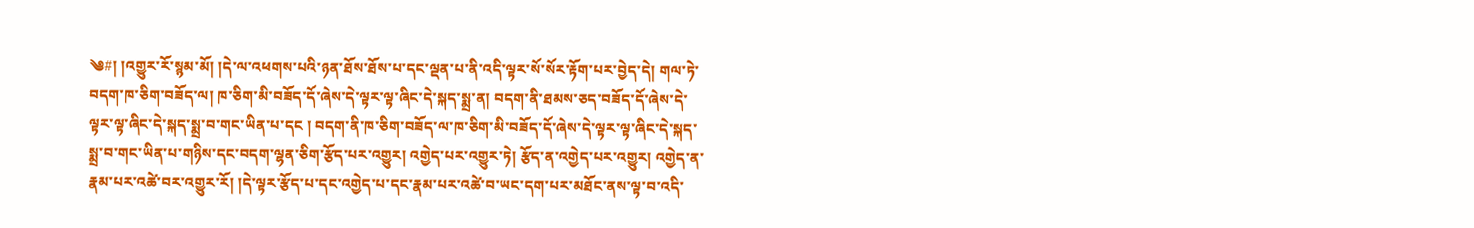༄#། །འགྱུར་རོ་སྙམ་མོ། །དེ་ལ་འཕགས་པའི་ཉན་ཐོས་ཐོས་པ་དང་ལྡན་པ་ནི་འདི་ལྟར་སོ་སོར་རྟོག་པར་བྱེད་དེ། གལ་ཏེ་བདག་ཁ་ཅིག་བཟོད་ལ། ཁ་ཅིག་མི་བཟོད་དོ་ཞེས་དེ་ལྟར་ལྟ་ཞིང་དེ་སྐད་སྨྲ་ན། བདག་ནི་ཐམས་ཅད་བཟོད་དོ་ཞེས་དེ་ལྟར་ལྟ་ཞིང་དེ་སྐད་སྨྲ་བ་གང་ཡིན་པ་དང ། བདག་ནི་ཁ་ཅིག་བཟོད་ལ་ཁ་ཅིག་མི་བཟོད་དོ་ཞེས་དེ་ལྟར་ལྟ་ཞིང་དེ་སྐད་སྨྲ་བ་གང་ཡིན་པ་གཉིས་དང་བདག་ལྷན་ཅིག་རྩོད་པར་འགྱུར། འགྱེད་པར་འགྱུར་ཏེ། རྩོད་ན་འགྱེད་པར་འགྱུར། འགྱེད་ན་རྣམ་པར་འཚེ་བར་འགྱུར་རོ། །དེ་ལྟར་རྩོད་པ་དང་འགྱེད་པ་དང་རྣམ་པར་འཚེ་བ་ཡང་དག་པར་མཐོང་ནས་ལྟ་བ་འདི་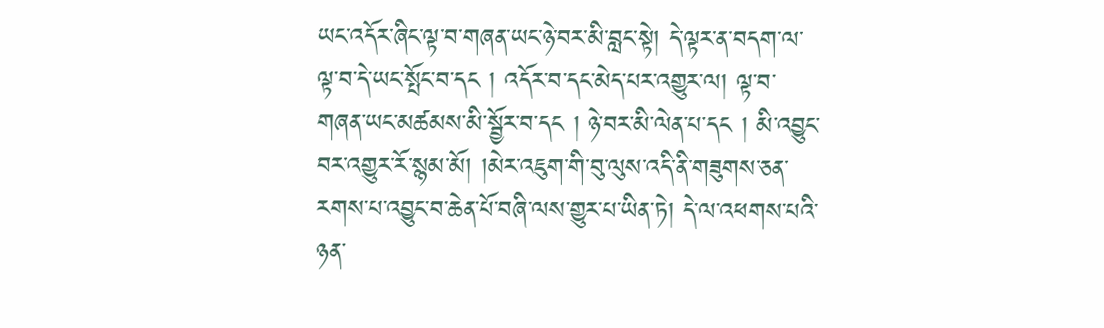ཡང་འདོར་ཞིང་ལྟ་བ་གཞན་ཡང་ཉེ་བར་མི་བླང་སྟེ། དེ་ལྟར་ན་བདག་ལ་ལྟ་བ་དེ་ཡང་སྤོང་བ་དང ། འདོར་བ་དང་མེད་པར་འགྱུར་ལ། ལྟ་བ་གཞན་ཡང་མཚམས་མི་སྦྱོར་བ་དང ། ཉེ་བར་མི་ལེན་པ་དང ། མི་འབྱུང་བར་འགྱུར་རོ་སྙམ་མོ། །མེར་འཇུག་གི་བུ་ལུས་འདི་ནི་གཟུགས་ཅན་རགས་པ་འབྱུང་བ་ཆེན་པོ་བཞི་ལས་གྱུར་པ་ཡིན་ཏེ། དེ་ལ་འཕགས་པའི་ཉན་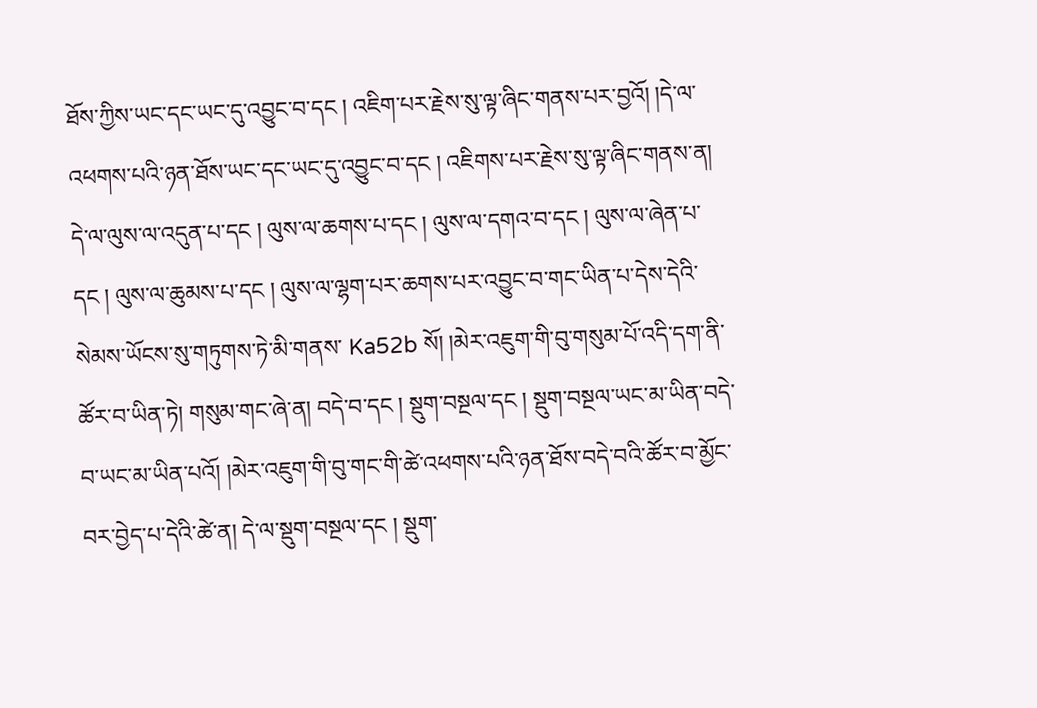ཐོས་ཀྱིས་ཡང་དང་ཡང་དུ་འབྱུང་བ་དང ། འཇིག་པར་རྗེས་སུ་ལྟ་ཞིང་གནས་པར་བྱའོ། །དེ་ལ་འཕགས་པའི་ཉན་ཐོས་ཡང་དང་ཡང་དུ་འབྱུང་བ་དང ། འཇིགས་པར་རྗེས་སུ་ལྟ་ཞིང་གནས་ན། དེ་ལ་ལུས་ལ་འདུན་པ་དང ། ལུས་ལ་ཆགས་པ་དང ། ལུས་ལ་དགའ་བ་དང ། ལུས་ལ་ཞེན་པ་དང ། ལུས་ལ་ཆུམས་པ་དང ། ལུས་ལ་ལྷག་པར་ཆགས་པར་འབྱུང་བ་གང་ཡིན་པ་དེས་དེའི་སེམས་ཡོངས་སུ་གཏུགས་ཏེ་མི་གནས་ Ka52b སོ། །མེར་འཇུག་གི་བུ་གསུམ་པོ་འདི་དག་ནི་ཚོར་བ་ཡིན་ཏེ། གསུམ་གང་ཞེ་ན། བདེ་བ་དང ། སྡུག་བསྔལ་དང ། སྡུག་བསྔལ་ཡང་མ་ཡིན་བདེ་བ་ཡང་མ་ཡིན་པའོ། །མེར་འཇུག་གི་བུ་གང་གི་ཚེ་འཕགས་པའི་ཉན་ཐོས་བདེ་བའི་ཚོར་བ་མྱོང་བར་བྱེད་པ་དེའི་ཚེ་ན། དེ་ལ་སྡུག་བསྔལ་དང ། སྡུག་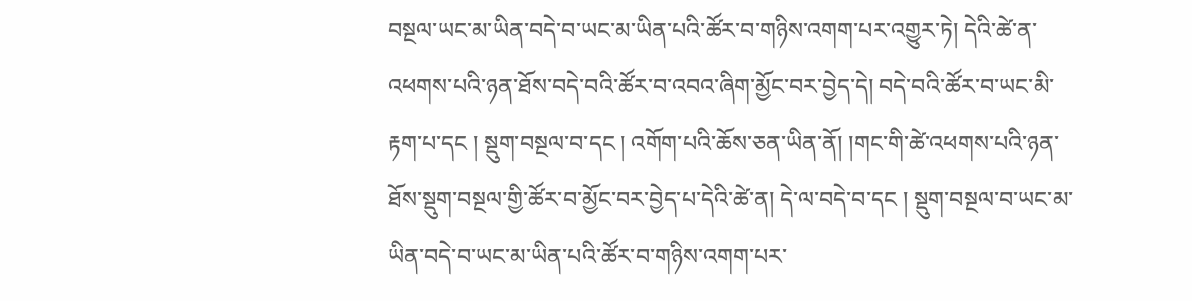བསྔལ་ཡང་མ་ཡིན་བདེ་བ་ཡང་མ་ཡིན་པའི་ཚོར་བ་གཉིས་འགག་པར་འགྱུར་ཏེ། དེའི་ཚེ་ན་འཕགས་པའི་ཉན་ཐོས་བདེ་བའི་ཚོར་བ་འབའ་ཞིག་མྱོང་བར་བྱེད་དེ། བདེ་བའི་ཚོར་བ་ཡང་མི་རྟག་པ་དང ། སྡུག་བསྔལ་བ་དང ། འགོག་པའི་ཆོས་ཅན་ཡིན་ནོ། །གང་གི་ཚེ་འཕགས་པའི་ཉན་ཐོས་སྡུག་བསྔལ་གྱི་ཚོར་བ་མྱོང་བར་བྱེད་པ་དེའི་ཚེ་ན། དེ་ལ་བདེ་བ་དང ། སྡུག་བསྔལ་བ་ཡང་མ་ཡིན་བདེ་བ་ཡང་མ་ཡིན་པའི་ཚོར་བ་གཉིས་འགག་པར་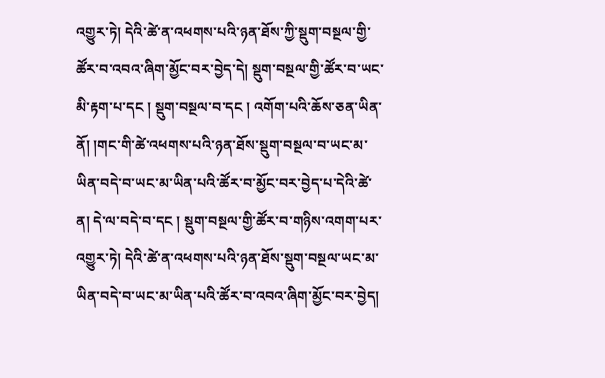འགྱུར་ཏེ། དེའི་ཚེ་ན་འཕགས་པའི་ཉན་ཐོས་ཀྱི་སྡུག་བསྔལ་གྱི་ཚོར་བ་འབའ་ཞིག་མྱོང་བར་བྱེད་དེ། སྡུག་བསྔལ་གྱི་ཚོར་བ་ཡང་མི་རྟག་པ་དང ། སྡུག་བསྔལ་བ་དང ། འགོག་པའི་ཆོས་ཅན་ཡིན་ནོ། །གང་གི་ཚེ་འཕགས་པའི་ཉན་ཐོས་སྡུག་བསྔལ་བ་ཡང་མ་ཡིན་བདེ་བ་ཡང་མ་ཡིན་པའི་ཚོར་བ་མྱོང་བར་བྱེད་པ་དེའི་ཚེ་ན། དེ་ལ་བདེ་བ་དང ། སྡུག་བསྔལ་གྱི་ཚོར་བ་གཉིས་འགག་པར་འགྱུར་ཏེ། དེའི་ཚེ་ན་འཕགས་པའི་ཉན་ཐོས་སྡུག་བསྔལ་ཡང་མ་ཡིན་བདེ་བ་ཡང་མ་ཡིན་པའི་ཚོར་བ་འབའ་ཞིག་མྱོང་བར་བྱེད།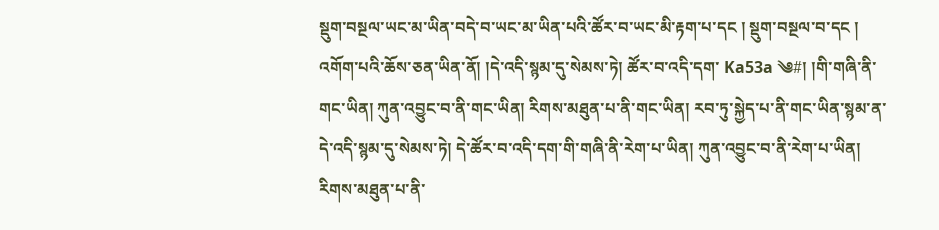སྡུག་བསྔལ་ཡང་མ་ཡིན་བདེ་བ་ཡང་མ་ཡིན་པའི་ཚོར་བ་ཡང་མི་རྟག་པ་དང ། སྡུག་བསྔལ་བ་དང ། འགོག་པའི་ཆོས་ཅན་ཡིན་ནོ། །དེ་འདི་སྙམ་དུ་སེམས་ཏེ། ཚོར་བ་འདི་དག་ Ka53a ༄#། །གི་གཞི་ནི་གང་ཡིན། ཀུན་འབྱུང་བ་ནི་གང་ཡིན། རིགས་མཐུན་པ་ནི་གང་ཡིན། རབ་ཏུ་སྐྱེད་པ་ནི་གང་ཡིན་སྙམ་ན་དེ་འདི་སྙམ་དུ་སེམས་ཏེ། དེ་ཚོར་བ་འདི་དག་གི་གཞི་ནི་རེག་པ་ཡིན། ཀུན་འབྱུང་བ་ནི་རེག་པ་ཡིན། རིགས་མཐུན་པ་ནི་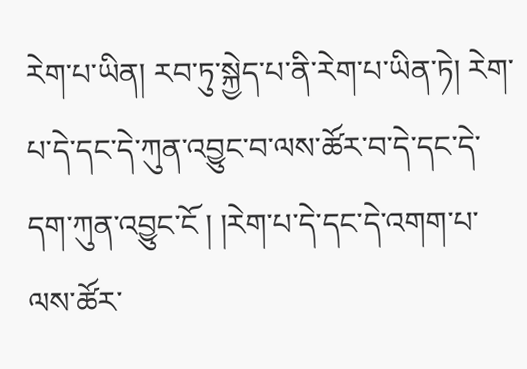རེག་པ་ཡིན། རབ་ཏུ་སྐྱེད་པ་ནི་རེག་པ་ཡིན་ཏེ། རེག་པ་དེ་དང་དེ་ཀུན་འབྱུང་བ་ལས་ཚོར་བ་དེ་དང་དེ་དག་ཀུན་འབྱུང་ངོ ། །རེག་པ་དེ་དང་དེ་འགག་པ་ལས་ཚོར་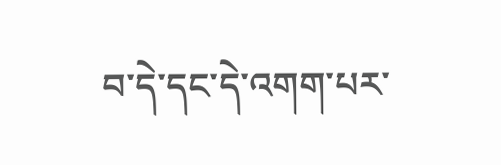བ་དེ་དང་དེ་འགག་པར་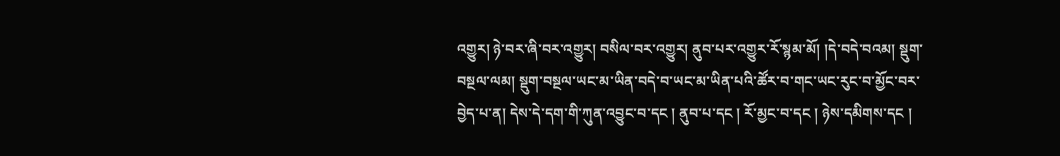འགྱུར། ཉེ་བར་ཞི་བར་འགྱུར། བསིལ་བར་འགྱུར། ནུབ་པར་འགྱུར་རོ་སྙམ་མོ། །དེ་བདེ་བའམ། སྡུག་བསྔལ་ལམ། སྡུག་བསྔལ་ཡང་མ་ཡིན་བདེ་བ་ཡང་མ་ཡིན་པའི་ཚོར་བ་གང་ཡང་རུང་བ་མྱོང་བར་བྱེད་པ་ན། དེས་དེ་དག་གི་ཀུན་འབྱུང་བ་དང ། ནུབ་པ་དང ། རོ་མྱང་བ་དང ། ཉེས་དམིགས་དང །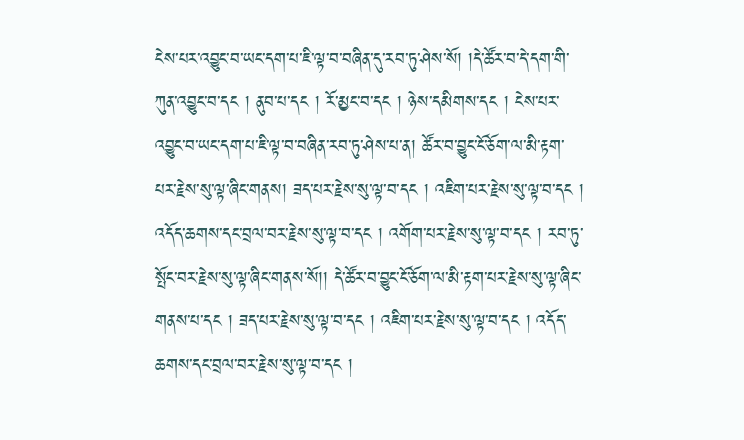ངེས་པར་འབྱུང་བ་ཡང་དག་པ་ཇི་ལྟ་བ་བཞིན་དུ་རབ་ཏུ་ཤེས་སོ། །དེ་ཚོར་བ་དེ་དག་གི་ཀུན་འབྱུང་བ་དང ། ནུབ་པ་དང ། རོ་མྱང་བ་དང ། ཉེས་དམིགས་དང ། ངེས་པར་འབྱུང་བ་ཡང་དག་པ་ཇི་ལྟ་བ་བཞིན་རབ་ཏུ་ཤེས་པ་ན། ཚོར་བ་བྱུང་ངོ་ཅོག་ལ་མི་རྟག་པར་རྗེས་སུ་ལྟ་ཞིང་གནས། ཟད་པར་རྗེས་སུ་ལྟ་བ་དང ། འཇིག་པར་རྗེས་སུ་ལྟ་བ་དང ། འདོད་ཆགས་དང་བྲལ་བར་རྗེས་སུ་ལྟ་བ་དང ། འགོག་པར་རྗེས་སུ་ལྟ་བ་དང ། རབ་ཏུ་སྤོང་བར་རྗེས་སུ་ལྟ་ཞིང་གནས་སོ།། དེ་ཚོར་བ་བྱུང་ངོ་ཅོག་ལ་མི་རྟག་པར་རྗེས་སུ་ལྟ་ཞིང་གནས་པ་དང ། ཟད་པར་རྗེས་སུ་ལྟ་བ་དང ། འཇིག་པར་རྗེས་སུ་ལྟ་བ་དང ། འདོད་ཆགས་དང་བྲལ་བར་རྗེས་སུ་ལྟ་བ་དང །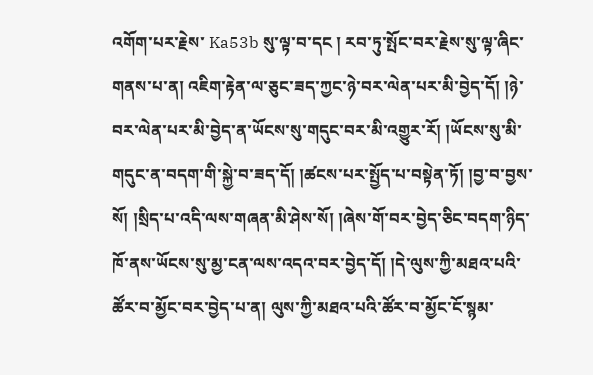འགོག་པར་རྗེས་ Ka53b སུ་ལྟ་བ་དང ། རབ་ཏུ་སྤོང་བར་རྗེས་སུ་ལྟ་ཞིང་གནས་པ་ན། འཇིག་རྟེན་ལ་ཅུང་ཟད་ཀྱང་ཉེ་བར་ལེན་པར་མི་བྱེད་དོ། །ཉེ་བར་ལེན་པར་མི་བྱེད་ན་ཡོངས་སུ་གདུང་བར་མི་འགྱུར་རོ། །ཡོངས་སུ་མི་གདུང་ན་བདག་གི་སྐྱེ་བ་ཟད་དོ། །ཚངས་པར་སྤྱོད་པ་བསྟེན་ཏོ། །བྱ་བ་བྱས་སོ། །སྲིད་པ་འདི་ལས་གཞན་མི་ཤེས་སོ། །ཞེས་གོ་བར་བྱེད་ཅིང་བདག་ཉིད་ཁོ་ནས་ཡོངས་སུ་མྱ་ངན་ལས་འདའ་བར་བྱེད་དོ། །དེ་ལུས་ཀྱི་མཐའ་པའི་ཚོར་བ་མྱོང་བར་བྱེད་པ་ན། ལུས་ཀྱི་མཐའ་པའི་ཚོར་བ་མྱོང་ངོ་སྙམ་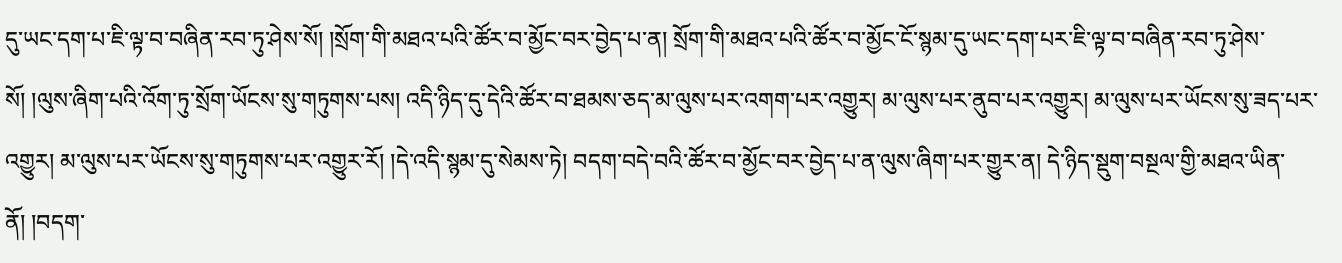དུ་ཡང་དག་པ་ཇི་ལྟ་བ་བཞིན་རབ་ཏུ་ཤེས་སོ། །སྲོག་གི་མཐའ་པའི་ཚོར་བ་མྱོང་བར་བྱེད་པ་ན། སྲོག་གི་མཐའ་པའི་ཚོར་བ་མྱོང་ངོ་སྙམ་དུ་ཡང་དག་པར་ཇི་ལྟ་བ་བཞིན་རབ་ཏུ་ཤེས་སོ། །ལུས་ཞིག་པའི་འོག་ཏུ་སྲོག་ཡོངས་སུ་གཏུགས་པས། འདི་ཉིད་དུ་དེའི་ཚོར་བ་ཐམས་ཅད་མ་ལུས་པར་འགག་པར་འགྱུར། མ་ལུས་པར་ནུབ་པར་འགྱུར། མ་ལུས་པར་ཡོངས་སུ་ཟད་པར་འགྱུར། མ་ལུས་པར་ཡོངས་སུ་གཏུགས་པར་འགྱུར་རོ། །དེ་འདི་སྙམ་དུ་སེམས་ཏེ། བདག་བདེ་བའི་ཚོར་བ་མྱོང་བར་བྱེད་པ་ན་ལུས་ཞིག་པར་གྱུར་ན། དེ་ཉིད་སྡུག་བསྔལ་གྱི་མཐའ་ཡིན་ནོ། །བདག་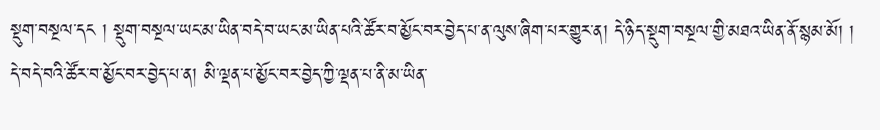སྡུག་བསྔལ་དང ། སྡུག་བསྔལ་ཡང་མ་ཡིན་བདེ་བ་ཡང་མ་ཡིན་པའི་ཚོར་བ་མྱོང་བར་བྱེད་པ་ན་ལུས་ཞིག་པར་གྱུར་ན། དེ་ཉིད་སྡུག་བསྔལ་གྱི་མཐའ་ཡིན་ནོ་སྙམ་མོ། ། དེ་བདེ་བའི་ཚོར་བ་མྱོང་བར་བྱེད་པ་ན། མི་ལྡན་པ་མྱོང་བར་བྱེད་ཀྱི་ལྡན་པ་ནི་མ་ཡིན་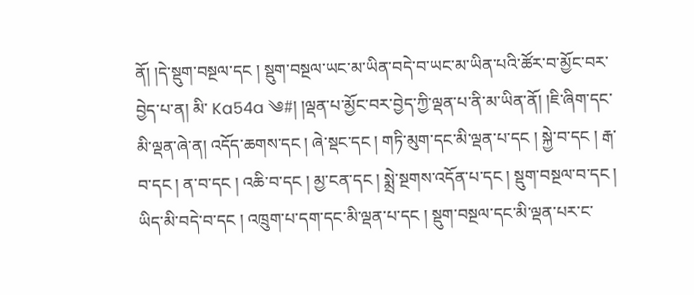ནོ། །དེ་སྡུག་བསྔལ་དང ། སྡུག་བསྔལ་ཡང་མ་ཡིན་བདེ་བ་ཡང་མ་ཡིན་པའི་ཚོར་བ་མྱོང་བར་བྱེད་པ་ན། མི་ Ka54a ༄#། །ལྡན་པ་མྱོང་བར་བྱེད་ཀྱི་ལྡན་པ་ནི་མ་ཡིན་ནོ། །ཇི་ཞིག་དང་མི་ལྡན་ཞེ་ན། འདོད་ཆགས་དང ། ཞེ་སྡང་དང ། གཏི་མུག་དང་མི་ལྡན་པ་དང ། སྐྱེ་བ་དང ། རྒ་བ་དང ། ན་བ་དང ། འཆི་བ་དང ། མྱ་ངན་དང ། སྨྲེ་སྔགས་འདོན་པ་དང ། སྡུག་བསྔལ་བ་དང ། ཡིད་མི་བདེ་བ་དང ། འཁྲུག་པ་དག་དང་མི་ལྡན་པ་དང ། སྡུག་བསྔལ་དང་མི་ལྡན་པར་ང་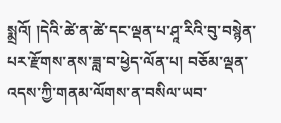སྨྲའོ། །དེའི་ཚེ་ན་ཚེ་དང་ལྡན་པ་ཤཱ་རིའི་བུ་བསྙེན་པར་རྫོགས་ནས་ཟླ་བ་ཕྱེད་ལོན་པ། བཅོམ་ལྡན་འདས་ཀྱི་གནམ་ལོགས་ན་བསིལ་ཡབ་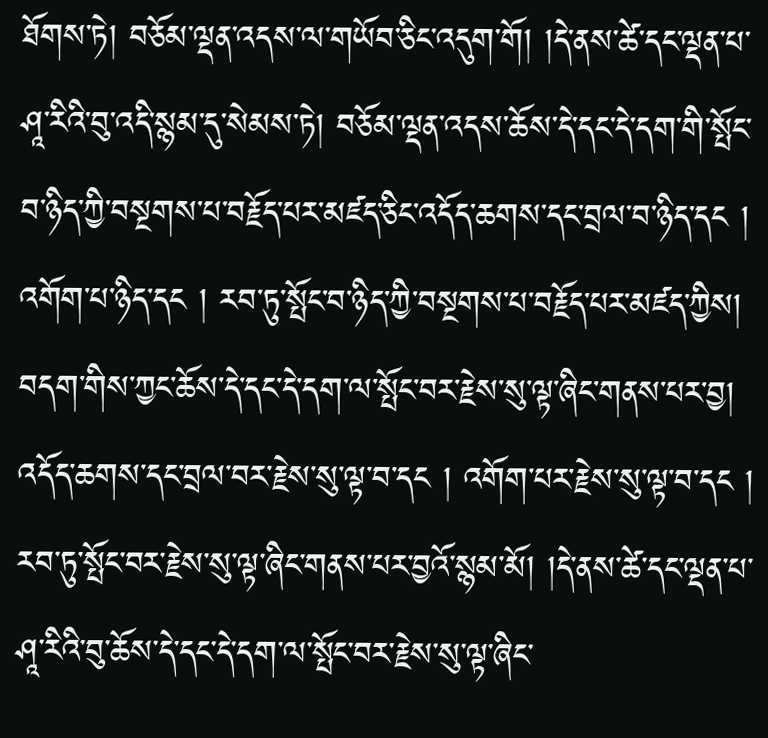ཐོགས་ཏེ། བཅོམ་ལྡན་འདས་ལ་གཡོབ་ཅིང་འདུག་གོ། །དེ་ནས་ཚེ་དང་ལྡན་པ་ཤཱ་རིའི་བུ་འདི་སྙམ་དུ་སེམས་ཏེ། བཅོམ་ལྡན་འདས་ཆོས་དེ་དང་དེ་དག་གི་སྤོང་བ་ཉིད་ཀྱི་བསྔགས་པ་བརྗོད་པར་མཛད་ཅིང་འདོད་ཆགས་དང་བྲལ་བ་ཉིད་དང ། འགོག་པ་ཉིད་དང ། རབ་ཏུ་སྤོང་བ་ཉིད་ཀྱི་བསྔགས་པ་བརྗོད་པར་མཛད་ཀྱིས། བདག་གིས་ཀྱང་ཆོས་དེ་དང་དེ་དག་ལ་སྤོང་བར་རྗེས་སུ་ལྟ་ཞིང་གནས་པར་བྱ། འདོད་ཆགས་དང་བྲལ་བར་རྗེས་སུ་ལྟ་བ་དང ། འགོག་པར་རྗེས་སུ་ལྟ་བ་དང ། རབ་ཏུ་སྤོང་བར་རྗེས་སུ་ལྟ་ཞིང་གནས་པར་བྱའོ་སྙམ་མོ། །དེ་ནས་ཚེ་དང་ལྡན་པ་ཤཱ་རིའི་བུ་ཆོས་དེ་དང་དེ་དག་ལ་སྤོང་བར་རྗེས་སུ་ལྟ་ཞིང་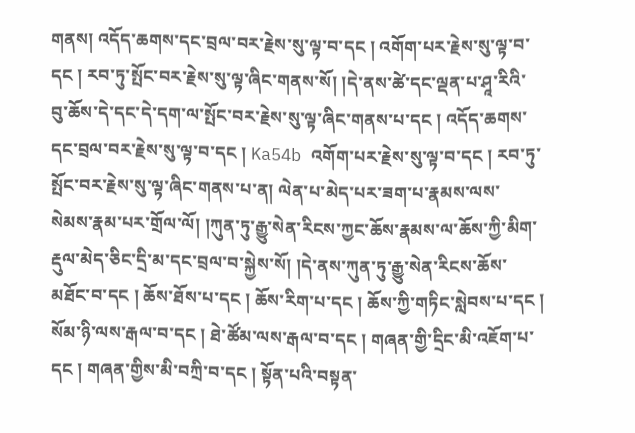གནས། འདོད་ཆགས་དང་བྲལ་བར་རྗེས་སུ་ལྟ་བ་དང ། འགོག་པར་རྗེས་སུ་ལྟ་བ་དང ། རབ་ཏུ་སྤོང་བར་རྗེས་སུ་ལྟ་ཞིང་གནས་སོ། །དེ་ནས་ཚེ་དང་ལྡན་པ་ཤཱ་རིའི་བུ་ཆོས་དེ་དང་དེ་དག་ལ་སྤོང་བར་རྗེས་སུ་ལྟ་ཞིང་གནས་པ་དང ། འདོད་ཆགས་དང་བྲལ་བར་རྗེས་སུ་ལྟ་བ་དང ། Ka54b འགོག་པར་རྗེས་སུ་ལྟ་བ་དང ། རབ་ཏུ་སྤོང་བར་རྗེས་སུ་ལྟ་ཞིང་གནས་པ་ན། ལེན་པ་མེད་པར་ཟག་པ་རྣམས་ལས་སེམས་རྣམ་པར་གྲོལ་ལོ། །ཀུན་ཏུ་རྒྱུ་སེན་རིངས་ཀྱང་ཆོས་རྣམས་ལ་ཆོས་ཀྱི་མིག་རྡུལ་མེད་ཅིང་དྲི་མ་དང་བྲལ་བ་སྐྱེས་སོ། །དེ་ནས་ཀུན་ཏུ་རྒྱུ་སེན་རིངས་ཆོས་མཐོང་བ་དང ། ཆོས་ཐོས་པ་དང ། ཆོས་རིག་པ་དང ། ཆོས་ཀྱི་གཏིང་སླེབས་པ་དང ། སོམ་ཉི་ལས་རྒལ་བ་དང ། ཐེ་ཚོམ་ལས་རྒལ་བ་དང ། གཞན་གྱི་དྲིང་མི་འཇོག་པ་དང ། གཞན་གྱིས་མི་བཀྲི་བ་དང ། སྟོན་པའི་བསྟན་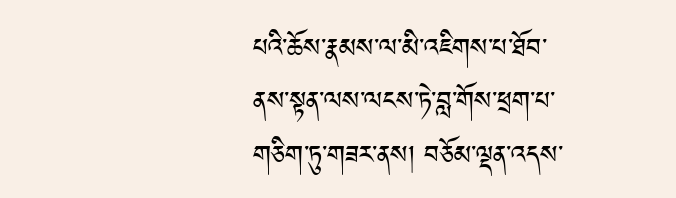པའི་ཆོས་རྣམས་ལ་མི་འཇིགས་པ་ཐོབ་ནས་སྟན་ལས་ལངས་ཏེ་བླ་གོས་ཕྲག་པ་གཅིག་ཏུ་གཟར་ནས། བཅོམ་ལྡན་འདས་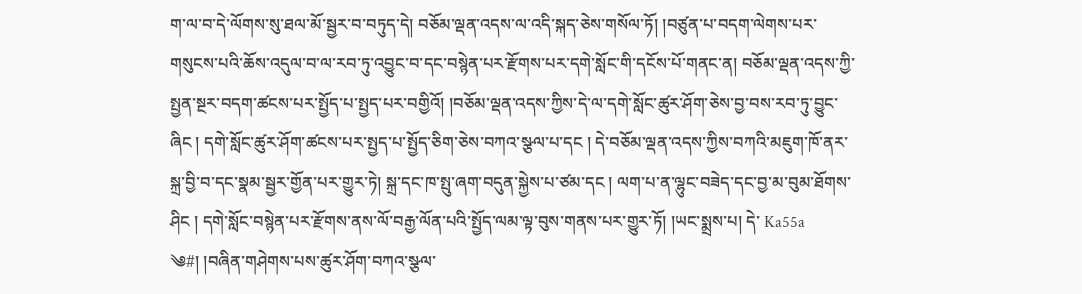ག་ལ་བ་དེ་ལོགས་སུ་ཐལ་མོ་སྦྱར་བ་བཏུད་དེ། བཅོམ་ལྡན་འདས་ལ་འདི་སྐད་ཅེས་གསོལ་ཏོ། །བཙུན་པ་བདག་ལེགས་པར་གསུངས་པའི་ཆོས་འདུལ་བ་ལ་རབ་ཏུ་འབྱུང་བ་དང་བསྙེན་པར་རྫོགས་པར་དགེ་སློང་གི་དངོས་པོ་གནང་ན། བཅོམ་ལྡན་འདས་ཀྱི་སྤྱན་སྔར་བདག་ཚངས་པར་སྤྱོད་པ་སྤྱད་པར་བགྱིའོ། །བཅོམ་ལྡན་འདས་ཀྱིས་དེ་ལ་དགེ་སློང་ཚུར་ཤོག་ཅེས་བྱ་བས་རབ་ཏུ་བྱུང་ཞིང ། དགེ་སློང་ཚུར་ཤོག་ཚངས་པར་སྤྱད་པ་སྤྱོད་ཅིག་ཅེས་བཀའ་སྩལ་པ་དང ། དེ་བཅོམ་ལྡན་འདས་ཀྱིས་བཀའི་མཇུག་ཁོ་ནར་སྐྲ་བྱི་བ་དང་སྣམ་སྦྱར་གྱོན་པར་གྱུར་ཏེ། སྐྲ་དང་ཁ་སྤུ་ཞག་བདུན་སྐྱེས་པ་ཙམ་དང ། ལག་པ་ན་ལྷུང་བཟེད་དང་བྱ་མ་བུམ་ཐོགས་ཤིང ། དགེ་སློང་བསྙེན་པར་རྫོགས་ནས་ལོ་བརྒྱ་ལོན་པའི་སྤྱོད་ལམ་ལྟ་བུས་གནས་པར་གྱུར་ཏོ། །ཡང་སྨྲས་པ། དེ་ Ka55a ༄#། །བཞིན་གཤེགས་པས་ཚུར་ཤོག་བཀའ་སྩལ་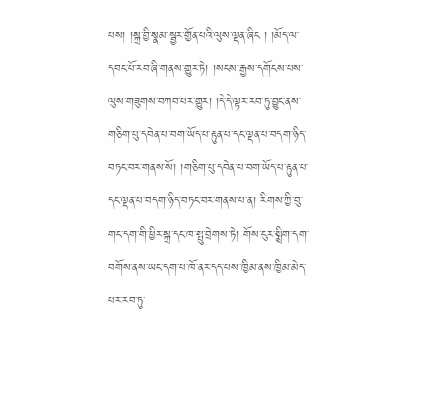པས། །སྐྲ་བྱི་སྣམ་སྦྱར་གྱོན་པའི་ལུས་ལྡན་ཞིང ། །མོད་ལ་དབང་པོ་རབ་ཞི་གནས་གྱུར་ཏེ། །སངས་རྒྱས་དགོངས་པས་ལུས་གཟུགས་བཀབ་པར་གྱུར། །དེ་དེ་ལྟར་རབ་ཏུ་བྱུང་ནས་གཅིག་པུ་དབེན་པ་བག་ཡོད་པ་རྟུན་པ་དང་ལྡན་པ་བདག་ཉིད་བཏང་བར་གནས་སོ། །གཅིག་པུ་དབེན་པ་བག་ཡོད་པ་རྟུན་པ་དང་ལྡན་པ་བདག་ཉིད་བཏང་བར་གནས་པ་ན། རིགས་ཀྱི་བུ་གང་དག་གི་ཕྱིར་སྐྲ་དང་ཁ་སྤུ་བྲེགས་ཏེ། གོས་ངུར་སྨྲིག་དག་བགོས་ནས་ཡང་དག་པ་ཁོ་ནར་དད་པས་ཁྱིམ་ནས་ཁྱིམ་མེད་པར་རབ་ཏུ་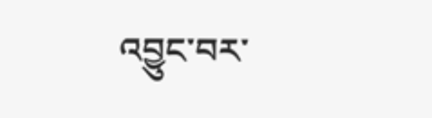འབྱུང་བར་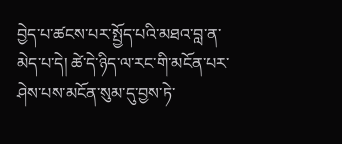བྱེད་པ་ཚངས་པར་སྤྱོད་པའི་མཐའ་བླ་ན་མེད་པ་དེ། ཚེ་དེ་ཉིད་ལ་རང་གི་མངོན་པར་ཤེས་པས་མངོན་སུམ་དུ་བྱས་ཏེ་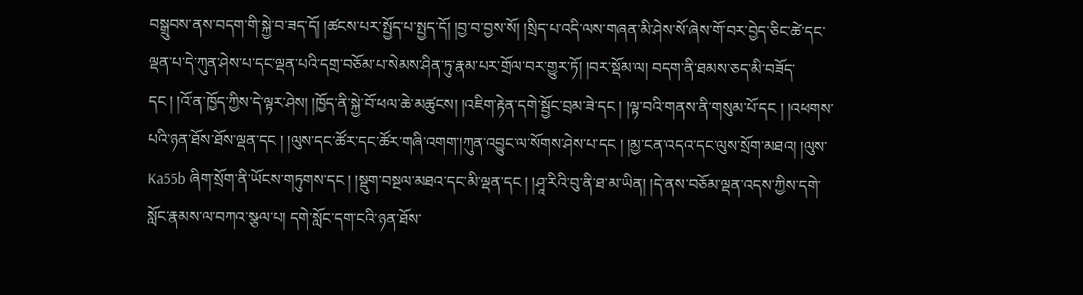བསྒྲུབས་ནས་བདག་གི་སྐྱེ་བ་ཟད་དོ། །ཚངས་པར་སྤྱོད་པ་སྤྱད་དོ། །བྱ་བ་བྱས་སོ། །སྲིད་པ་འདི་ལས་གཞན་མི་ཤེས་སོ་ཞེས་གོ་བར་བྱེད་ཅིང་ཚེ་དང་ལྡན་པ་དེ་ཀུན་ཤེས་པ་དང་ལྡན་པའི་དགྲ་བཅོམ་པ་སེམས་ཤིན་ཏུ་རྣམ་པར་གྲོལ་བར་གྱུར་ཏོ། །བར་སྡོམ་ལ། བདག་ནི་ཐམས་ཅད་མི་བཟོད་དང ། །འོ་ན་ཁྱོད་ཀྱིས་དེ་ལྟར་ཤེས། །ཁྱོད་ནི་སྐྱེ་བོ་ཕལ་ཆེ་མཚུངས། །འཇིག་རྟེན་དགེ་སྦྱོང་བྲམ་ཟེ་དང ། །ལྟ་བའི་གནས་ནི་གསུམ་པོ་དང ། །འཕགས་པའི་ཉན་ཐོས་ཐོས་ལྡན་དང ། །ལུས་དང་ཚོར་དང་ཚོར་གཞི་འགག་།ཀུན་འབྱུང་ལ་སོགས་ཤེས་པ་དང ། །མྱ་ངན་འདའ་དང་ལུས་སྲོག་མཐའ། །ལུས་ Ka55b ཞིག་སྲོག་ནི་ཡོངས་གཏུགས་དང ། །སྡུག་བསྔལ་མཐའ་དང་མི་ལྡན་དང ། །ཤཱ་རིའི་བུ་ནི་ཐ་མ་ཡིན། །དེ་ནས་བཅོམ་ལྡན་འདས་ཀྱིས་དགེ་སློང་རྣམས་ལ་བཀའ་སྩལ་པ། དགེ་སློང་དག་ངའི་ཉན་ཐོས་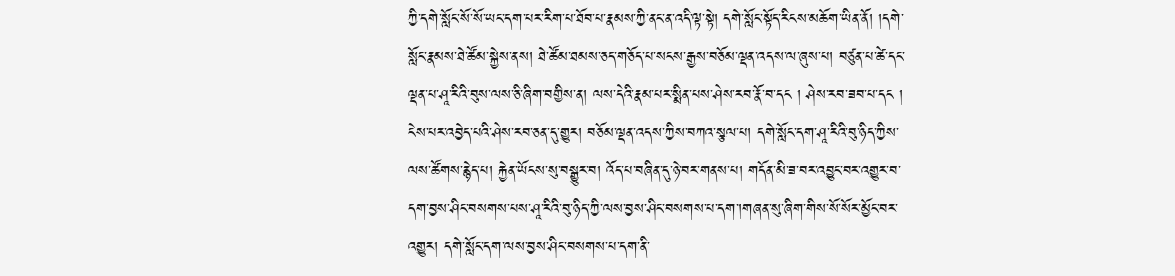ཀྱི་དགེ་སློང་སོ་སོ་ཡང་དག་པར་རིག་པ་ཐོབ་པ་རྣམས་ཀྱི་ནང་ན་འདི་ལྟ་སྟེ། དགེ་སློང་སྟོད་རིངས་མཆོག་ཡིན་ནོ། །དགེ་སློང་རྣམས་ཐེ་ཚོམ་སྐྱེས་ནས། ཐེ་ཚོམ་ཐམས་ཅད་གཅོད་པ་སངས་རྒྱས་བཅོམ་ལྡན་འདས་ལ་ཞུས་པ། བཙུན་པ་ཚེ་དང་ལྡན་པ་ཤཱ་རིའི་བུས་ལས་ཅི་ཞིག་བགྱིས་ན། ལས་དེའི་རྣམ་པར་སྨིན་པས་ཤེས་རབ་རྣོ་བ་དང ། ཤེས་རབ་ཟབ་པ་དང ། ངེས་པར་འབྱེད་པའི་ཤེས་རབ་ཅན་དུ་གྱུར། བཅོམ་ལྡན་འདས་ཀྱིས་བཀའ་སྩལ་པ། དགེ་སློང་དག་ཤཱ་རིའི་བུ་ཉིད་ཀྱིས་ལས་ཚོགས་རྙེད་པ། རྐྱེན་ཡོངས་སུ་བསྒྱུར་བ། འོད་པ་བཞིན་དུ་ཉེ་བར་གནས་པ། གདོན་མི་ཟ་བར་འབྱུང་བར་འགྱུར་བ་དག་བྱས་ཤིང་བསགས་པས་ཤཱ་རིའི་བུ་ཉིད་ཀྱི་ལས་བྱས་ཤིང་བསགས་པ་དག་།གཞན་སུ་ཞིག་གིས་སོ་སོར་མྱོང་བར་འགྱུར། དགེ་སློང་དག་ལས་བྱས་ཤིང་བསགས་པ་དག་ནི་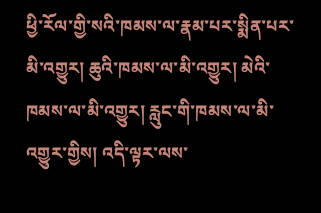ཕྱི་རོལ་གྱི་སའི་ཁམས་ལ་རྣམ་པར་སྨིན་པར་མི་འགྱུར། ཆུའི་ཁམས་ལ་མི་འགྱུར། མེའི་ཁམས་ལ་མི་འགྱུར། རླུང་གི་ཁམས་ལ་མི་འགྱུར་གྱིས། འདི་ལྟར་ལས་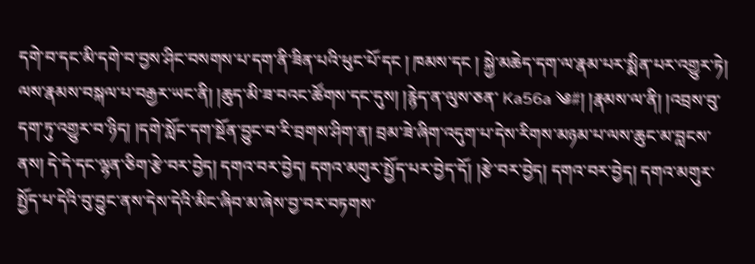དགེ་བ་དང་མི་དགེ་བ་བྱས་ཤིང་བསགས་པ་དག་ནི་ཟིན་པའི་ཕུང་པོ་དང ། ཁམས་དང ། སྐྱེ་མཆེད་དག་ལ་རྣམ་པར་སྨིན་པར་འགྱུར་ཏེ། ལས་རྣམས་བསྐལ་པ་བརྒྱར་ཡང་ནི། །ཆུད་མི་ཟ་བའང་ཚོགས་དང་དུས། །རྙེད་ན་ལུས་ཅན་ Ka56a ༄#། །རྣམས་ལ་ནི། །འབྲས་བུ་དག་ཏུ་འགྱུར་བ་ཉིད། །དགེ་སློང་དག་སྔོན་བྱུང་བ་རི་བྲགས་ཤིག་ན། བྲམ་ཟེ་ཞིག་འདུག་པ་དེས་རིགས་མཉམ་པ་ལས་ཆུང་མ་བླངས་ནས། དེ་དེ་དང་ལྷན་ཅིག་རྩེ་བར་བྱེད། དགའ་བར་བྱེད། དགའ་མགུར་སྤྱོད་པར་བྱེད་དོ། །རྩེ་བར་བྱེད། དགའ་བར་བྱེད། དགའ་མགུར་སྤྱོད་པ་དེའི་བུ་བྱུང་ནས་དེས་དེའི་མིང་ཞིབ་མ་ཞེས་བྱ་བར་བཏགས་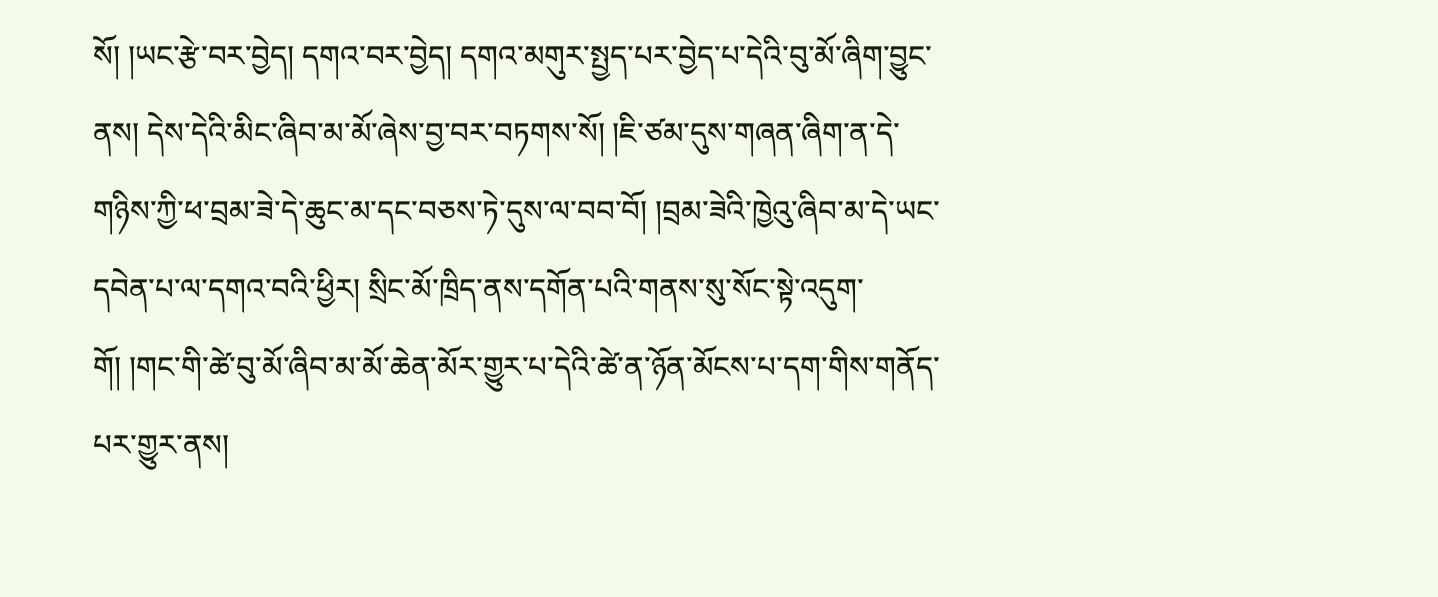སོ། །ཡང་རྩེ་བར་བྱེད། དགའ་བར་བྱེད། དགའ་མགུར་སྤྱད་པར་བྱེད་པ་དེའི་བུ་མོ་ཞིག་བྱུང་ནས། དེས་དེའི་མིང་ཞིབ་མ་མོ་ཞེས་བྱ་བར་བཏགས་སོ། །ཇི་ཙམ་དུས་གཞན་ཞིག་ན་དེ་གཉིས་ཀྱི་ཕ་བྲམ་ཟེ་དེ་ཆུང་མ་དང་བཅས་ཏེ་དུས་ལ་བབ་བོ། །བྲམ་ཟེའི་ཁྱེའུ་ཞིབ་མ་དེ་ཡང་དབེན་པ་ལ་དགའ་བའི་ཕྱིར། སྲིང་མོ་ཁྲིད་ནས་དགོན་པའི་གནས་སུ་སོང་སྟེ་འདུག་གོ། །གང་གི་ཚེ་བུ་མོ་ཞིབ་མ་མོ་ཆེན་མོར་གྱུར་པ་དེའི་ཚེ་ན་ཉོན་མོངས་པ་དག་གིས་གནོད་པར་གྱུར་ནས།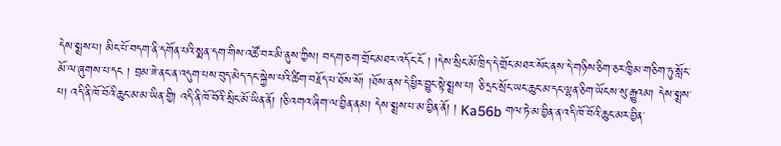དེས་སྨྲས་པ། མིང་པོ་བདག་ནི་དགོན་པའི་སྨན་དག་གིས་འཚོ་བར་མི་ནུས་ཀྱིས། བདག་ཅག་གྲོང་མཐར་འདོང་ངོ ། །དེས་སྲིང་མོ་ཁྲིད་དེ་གྲོང་མཐར་སོང་ནས་དེ་གཉིས་ཅིག་ཅར་ཁྱིམ་གཅིག་ཏུ་སློང་མོ་ལ་ཞུགས་པ་དང ། བྲམ་ཟེ་ནང་ན་འདུག་པས་བུད་མེད་དང་སྐྱེས་པའི་ཚིག་བརྗོད་པ་ཐོས་སོ། །ཐོས་ནས་དེ་ཕྱིར་བྱུང་སྟེ་སྨྲས་པ། ཅི་དྲང་སྲོང་ཡང་ཆུང་མ་དང་ལྷན་ཅིག་ཡོངས་སུ་རྒྱུའམ། དེས་སྨྲས་པ། འདི་ནི་ཁོ་བོའི་ཆུང་མ་མ་ཡིན་གྱི། འདི་ནི་ཁོ་བོའི་སྲིང་མོ་ཡིན་ནོ། །ཅི་འགའ་ཞིག་ལ་བྱིན་ནམ། དེས་སྨྲས་པ་མ་བྱིན་ནོ། ། Ka56b གལ་ཏེ་མ་བྱིན་ན་འདི་ཁོ་བོའི་ཆུང་མར་བྱིན་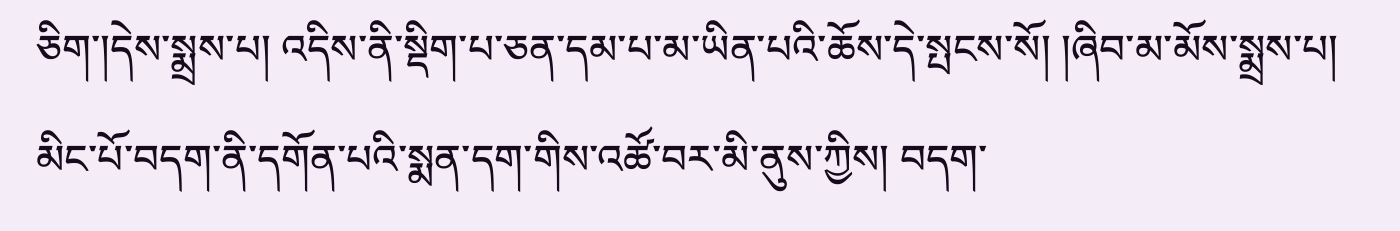ཅིག་།དེས་སྨྲས་པ། འདིས་ནི་སྡིག་པ་ཅན་དམ་པ་མ་ཡིན་པའི་ཆོས་དེ་སྤངས་སོ། །ཞིབ་མ་མོས་སྨྲས་པ། མིང་པོ་བདག་ནི་དགོན་པའི་སྨན་དག་གིས་འཚོ་བར་མི་ནུས་ཀྱིས། བདག་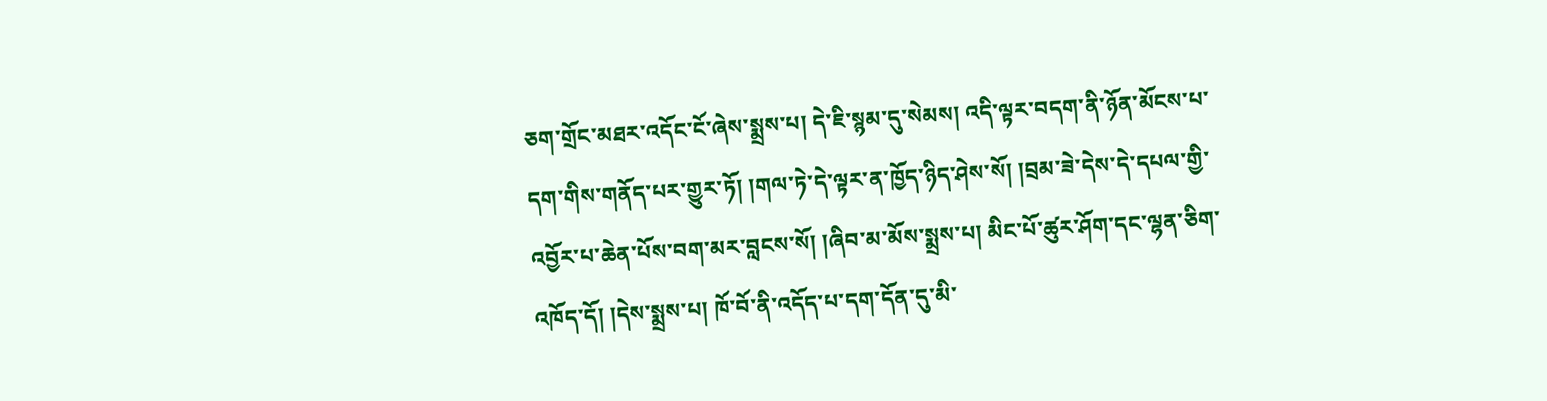ཅག་གྲོང་མཐར་འདོང་ངོ་ཞེས་སྨྲས་པ། དེ་ཇི་སྙམ་དུ་སེམས། འདི་ལྟར་བདག་ནི་ཉོན་མོངས་པ་དག་གིས་གནོད་པར་གྱུར་ཏོ། །གལ་ཏེ་དེ་ལྟར་ན་ཁྱོད་ཉིད་ཤེས་སོ། །བྲམ་ཟེ་དེས་དེ་དཔལ་གྱི་འབྱོར་པ་ཆེན་པོས་བག་མར་བླངས་སོ། །ཞིབ་མ་མོས་སྨྲས་པ། མིང་པོ་ཚུར་ཤོག་དང་ལྷན་ཅིག་འཁོད་དོ། །དེས་སྨྲས་པ། ཁོ་བོ་ནི་འདོད་པ་དག་དོན་དུ་མི་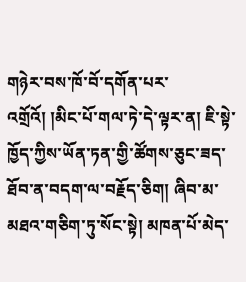གཉེར་བས་ཁོ་བོ་དགོན་པར་འགྲོའོ། །མིང་པོ་གལ་ཏེ་དེ་ལྟར་ན། ཇི་སྟེ་ཁྱོད་ཀྱིས་ཡོན་ཏན་གྱི་ཚོགས་ཅུང་ཟད་ཐོབ་ན་བདག་ལ་བརྗོད་ཅིག། ཞིབ་མ་མཐའ་གཅིག་ཏུ་སོང་སྟེ། མཁན་པོ་མེད་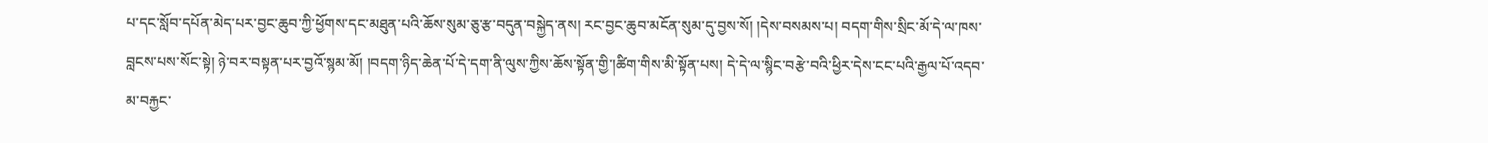པ་དང་སློབ་དཔོན་མེད་པར་བྱང་ཆུབ་ཀྱི་ཕྱོགས་དང་མཐུན་པའི་ཆོས་སུམ་ཅུ་རྩ་བདུན་བསྐྱེད་ནས། རང་བྱང་ཆུབ་མངོན་སུམ་དུ་བྱས་སོ། །དེས་བསམས་པ། བདག་གིས་སྲིང་མོ་དེ་ལ་ཁས་བླངས་པས་སོང་སྟེ། ཉེ་བར་བསྟན་པར་བྱའོ་སྙམ་མོ། །བདག་ཉིད་ཆེན་པོ་དེ་དག་ནི་ལུས་ཀྱིས་ཆོས་སྟོན་གྱི་།ཚིག་གིས་མི་སྟོན་པས། དེ་དེ་ལ་སྙིང་བརྩེ་བའི་ཕྱིར་དེས་ངང་པའི་རྒྱལ་པོ་འདབ་མ་བརྐྱང་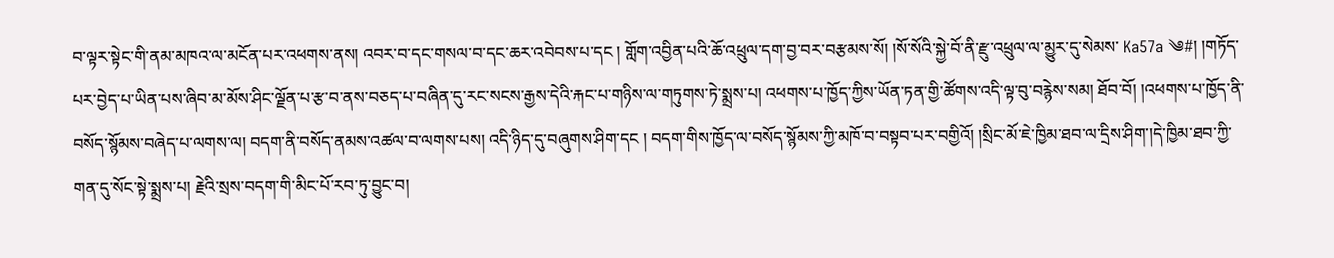བ་ལྟར་སྟེང་གི་ནམ་མཁའ་ལ་མངོན་པར་འཕགས་ནས། འབར་བ་དང་གསལ་བ་དང་ཆར་འབེབས་པ་དང ། གློག་འབྱིན་པའི་ཆོ་འཕྲུལ་དག་བྱ་བར་བརྩམས་སོ། །སོ་སོའི་སྐྱེ་བོ་ནི་རྫུ་འཕྲུལ་ལ་མྱུར་དུ་སེམས་ Ka57a ༄#། །གཏོད་པར་བྱེད་པ་ཡིན་པས་ཞིབ་མ་མོས་ཤིང་ལྗོན་པ་རྩ་བ་ནས་བཅད་པ་བཞིན་དུ་རང་སངས་རྒྱས་དེའི་རྐང་པ་གཉིས་ལ་གཏུགས་ཏེ་སྨྲས་པ། འཕགས་པ་ཁྱོད་ཀྱིས་ཡོན་ཏན་གྱི་ཚོགས་འདི་ལྟ་བུ་བརྙེས་སམ། ཐོབ་བོ། །འཕགས་པ་ཁྱོད་ནི་བསོད་སྙོམས་བཞེད་པ་ལགས་ལ། བདག་ནི་བསོད་ནམས་འཚལ་བ་ལགས་པས། འདི་ཉིད་དུ་བཞུགས་ཤིག་དང ། བདག་གིས་ཁྱོད་ལ་བསོད་སྙོམས་ཀྱི་མཁོ་བ་བསྟབ་པར་བགྱིའོ། །སྲིང་མོ་ཇེ་ཁྱིམ་ཐབ་ལ་དྲིས་ཤིག་།དེ་ཁྱིམ་ཐབ་ཀྱི་གན་དུ་སོང་སྟེ་སྨྲས་པ། རྗེའི་སྲས་བདག་གི་མིང་པོ་རབ་ཏུ་བྱུང་བ།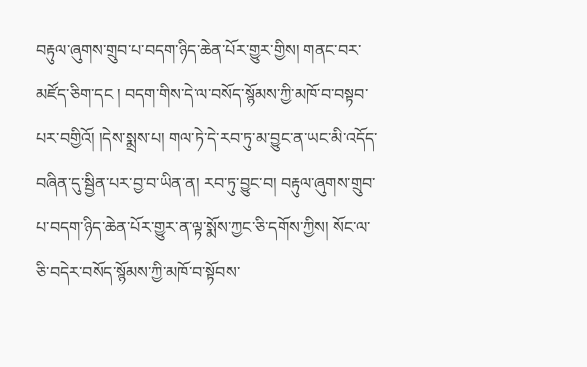བརྟུལ་ཞུགས་གྲུབ་པ་བདག་ཉིད་ཆེན་པོར་གྱུར་གྱིས། གནང་བར་མཛོད་ཅིག་དང ། བདག་གིས་དེ་ལ་བསོད་སྙོམས་ཀྱི་མཁོ་བ་བསྟབ་པར་བགྱིའོ། །དེས་སྨྲས་པ། གལ་ཏེ་དེ་རབ་ཏུ་མ་བྱུང་ན་ཡང་མི་འདོད་བཞིན་དུ་སྦྱིན་པར་བྱ་བ་ཡིན་ན། རབ་ཏུ་བྱུང་བ། བརྟུལ་ཞུགས་གྲུབ་པ་བདག་ཉིད་ཆེན་པོར་གྱུར་ན་ལྟ་སྨོས་ཀྱང་ཅི་དགོས་ཀྱིས། སོང་ལ་ཅི་བདེར་བསོད་སྙོམས་ཀྱི་མཁོ་བ་སྟོབས་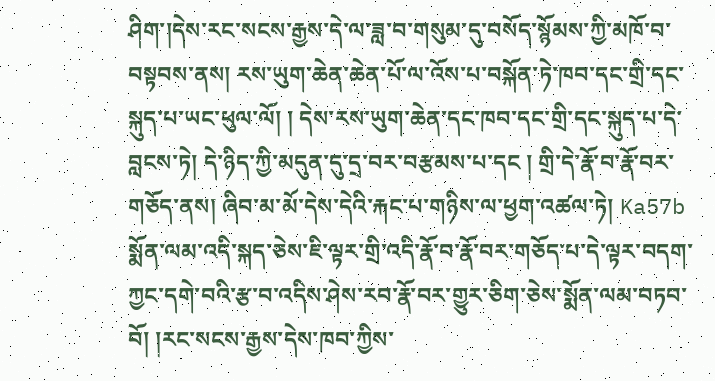ཤིག་།དེས་རང་སངས་རྒྱས་དེ་ལ་ཟླ་བ་གསུམ་དུ་བསོད་སྙོམས་ཀྱི་མཁོ་བ་བསྟབས་ནས། རས་ཡུག་ཆེན་ཆེན་པོ་ལ་འོས་པ་བསྐོན་ཏེ་ཁབ་དང་གྲི་དང་སྐུད་པ་ཡང་ཕུལ་ལོ། ། དེས་རས་ཡུག་ཆེན་དང་ཁབ་དང་གྲི་དང་སྐུད་པ་དེ་བླངས་ཏེ། དེ་ཉིད་ཀྱི་མདུན་དུ་དྲ་བར་བརྩམས་པ་དང ། གྲི་དེ་རྣོ་བ་རྣོ་བར་གཅོད་ནས། ཞིབ་མ་མོ་དེས་དེའི་རྐང་པ་གཉིས་ལ་ཕྱག་འཚལ་ཏེ། Ka57b སྨོན་ལམ་འདི་སྐད་ཅེས་ཇི་ལྟར་གྲི་འདི་རྣོ་བ་རྣོ་བར་གཅོད་པ་དེ་ལྟར་བདག་ཀྱང་དགེ་བའི་རྩ་བ་འདིས་ཤེས་རབ་རྣོ་བར་གྱུར་ཅིག་ཅེས་སྨོན་ལམ་བཏབ་བོ། །རང་སངས་རྒྱས་དེས་ཁབ་ཀྱིས་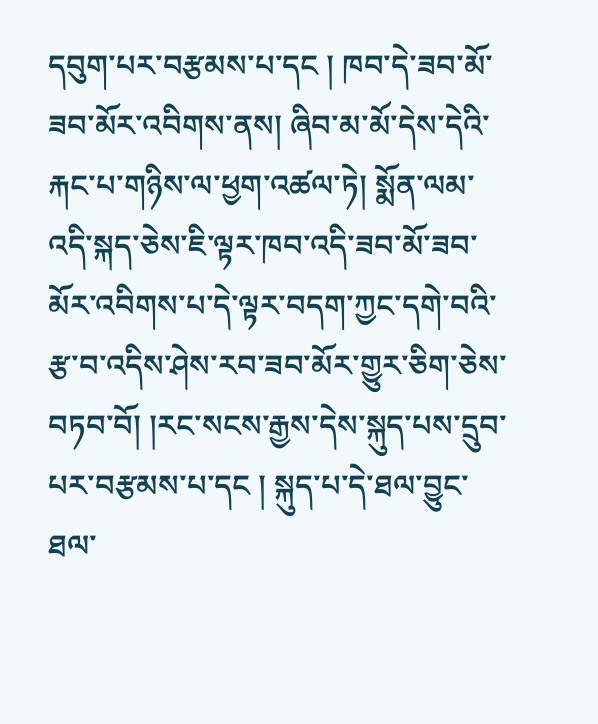དབུག་པར་བརྩམས་པ་དང ། ཁབ་དེ་ཟབ་མོ་ཟབ་མོར་འབིགས་ནས། ཞིབ་མ་མོ་དེས་དེའི་རྐང་པ་གཉིས་ལ་ཕྱག་འཚལ་ཏེ། སྨོན་ལམ་འདི་སྐད་ཅེས་ཇི་ལྟར་ཁབ་འདི་ཟབ་མོ་ཟབ་མོར་འབིགས་པ་དེ་ལྟར་བདག་ཀྱང་དགེ་བའི་རྩ་བ་འདིས་ཤེས་རབ་ཟབ་མོར་གྱུར་ཅིག་ཅེས་བཏབ་བོ། །རང་སངས་རྒྱས་དེས་སྐུད་པས་དྲུབ་པར་བརྩམས་པ་དང ། སྐུད་པ་དེ་ཐལ་བྱུང་ཐལ་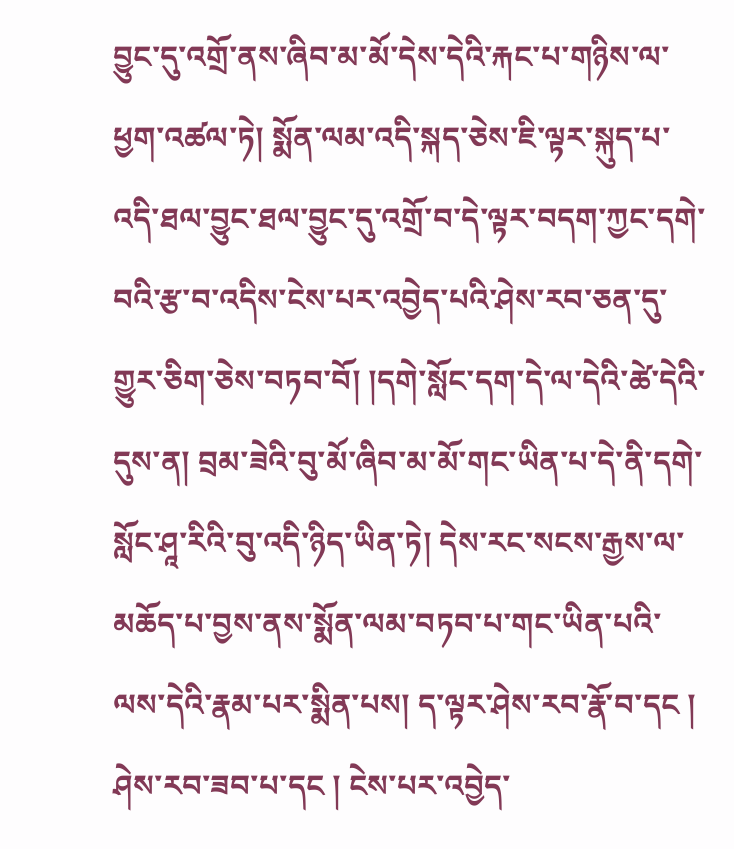བྱུང་དུ་འགྲོ་ནས་ཞིབ་མ་མོ་དེས་དེའི་རྐང་པ་གཉིས་ལ་ཕྱག་འཚལ་ཏེ། སྨོན་ལམ་འདི་སྐད་ཅེས་ཇི་ལྟར་སྐུད་པ་འདི་ཐལ་བྱུང་ཐལ་བྱུང་དུ་འགྲོ་བ་དེ་ལྟར་བདག་ཀྱང་དགེ་བའི་རྩ་བ་འདིས་ངེས་པར་འབྱེད་པའི་ཤེས་རབ་ཅན་དུ་གྱུར་ཅིག་ཅེས་བཏབ་བོ། །དགེ་སློང་དག་དེ་ལ་དེའི་ཚེ་དེའི་དུས་ན། བྲམ་ཟེའི་བུ་མོ་ཞིབ་མ་མོ་གང་ཡིན་པ་དེ་ནི་དགེ་སློང་ཤཱ་རིའི་བུ་འདི་ཉིད་ཡིན་ཏེ། དེས་རང་སངས་རྒྱས་ལ་མཆོད་པ་བྱས་ནས་སྨོན་ལམ་བཏབ་པ་གང་ཡིན་པའི་ལས་དེའི་རྣམ་པར་སྨིན་པས། ད་ལྟར་ཤེས་རབ་རྣོ་བ་དང ། ཤེས་རབ་ཟབ་པ་དང ། ངེས་པར་འབྱེད་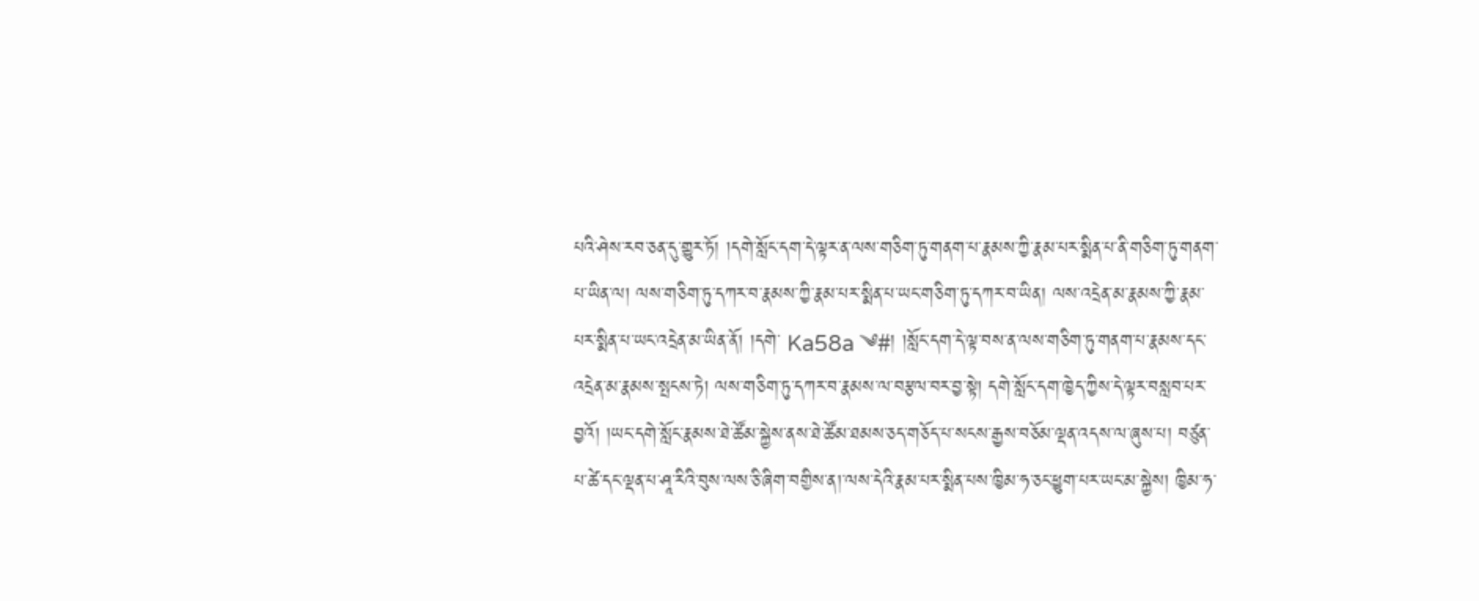པའི་ཤེས་རབ་ཅན་དུ་གྱུར་ཏོ། །དགེ་སློང་དག་དེ་ལྟར་ན་ལས་གཅིག་ཏུ་གནག་པ་རྣམས་ཀྱི་རྣམ་པར་སྨིན་པ་ནི་གཅིག་ཏུ་གནག་པ་ཡིན་ལ། ལས་གཅིག་ཏུ་དཀར་བ་རྣམས་ཀྱི་རྣམ་པར་སྨིན་པ་ཡང་གཅིག་ཏུ་དཀར་བ་ཡིན། ལས་འདྲེན་མ་རྣམས་ཀྱི་རྣམ་པར་སྨིན་པ་ཡང་འདྲེན་མ་ཡིན་ནོ། །དགེ་ Ka58a ༄#། །སློང་དག་དེ་ལྟ་བས་ན་ལས་གཅིག་ཏུ་གནག་པ་རྣམས་དང་འདྲེན་མ་རྣམས་སྤངས་ཏེ། ལས་གཅིག་ཏུ་དཀར་བ་རྣམས་ལ་བརྩལ་བར་བྱ་སྟེ། དགེ་སློང་དག་ཁྱེད་ཀྱིས་དེ་ལྟར་བསླབ་པར་བྱའོ། །ཡང་དགེ་སློང་རྣམས་ཐེ་ཚོམ་སྐྱེས་ནས་ཐེ་ཚོམ་ཐམས་ཅད་གཅོད་པ་སངས་རྒྱས་བཅོམ་ལྡན་འདས་ལ་ཞུས་པ། བཙུན་པ་ཚེ་དང་ལྡན་པ་ཤཱ་རིའི་བུས་ལས་ཅི་ཞིག་བགྱིས་ན།་ལས་དེའི་རྣམ་པར་སྨིན་པས་ཁྱིམ་ཧ་ཅང་ཕྱུག་པར་ཡང་མ་སྐྱེས། ཁྱིམ་ཧ་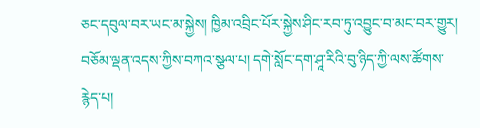ཅང་དབུལ་བར་ཡང་མ་སྐྱེས། ཁྱིམ་འབྲིང་པོར་སྐྱེས་ཤིང་རབ་ཏུ་འབྱུང་བ་མང་བར་གྱུར། བཅོམ་ལྡན་འདས་ཀྱིས་བཀའ་སྩལ་པ། དགེ་སློང་དག་ཤཱ་རིའི་བུ་ཉིད་ཀྱི་ལས་ཚོགས་རྙེད་པ།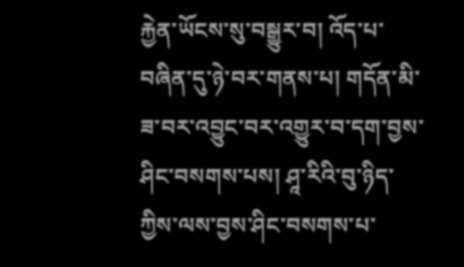རྐྱེན་ཡོངས་སུ་བསྒྱུར་བ། འོད་པ་བཞིན་དུ་ཉེ་བར་གནས་པ། གདོན་མི་ཟ་བར་འབྱུང་བར་འགྱུར་བ་དག་བྱས་ཤིང་བསགས་པས། ཤཱ་རིའི་བུ་ཉིད་ཀྱིས་ལས་བྱས་ཤིང་བསགས་པ་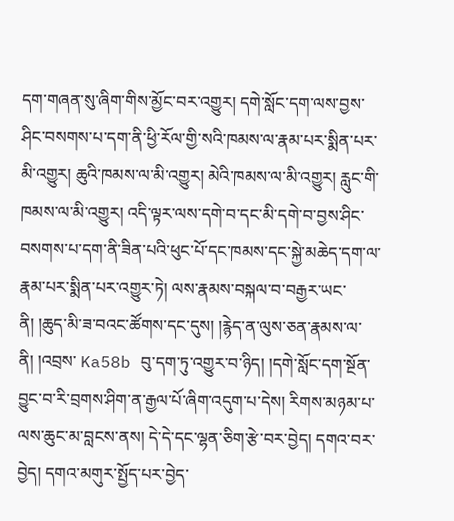དག་གཞན་སུ་ཞིག་གིས་མྱོང་བར་འགྱུར། དགེ་སློང་དག་ལས་བྱས་ཤིང་བསགས་པ་དག་ནི་ཕྱི་རོལ་གྱི་སའི་ཁམས་ལ་རྣམ་པར་སྨིན་པར་མི་འགྱུར། ཆུའི་ཁམས་ལ་མི་འགྱུར། མེའི་ཁམས་ལ་མི་འགྱུར། རླུང་གི་ཁམས་ལ་མི་འགྱུར། འདི་ལྟར་ལས་དགེ་བ་དང་མི་དགེ་བ་བྱས་ཤིང་བསགས་པ་དག་ནི་ཟིན་པའི་ཕུང་པོ་དང་ཁམས་དང་སྐྱེ་མཆེད་དག་ལ་རྣམ་པར་སྨིན་པར་འགྱུར་ཏེ། ལས་རྣམས་བསྐལ་བ་བརྒྱར་ཡང་ནི། །ཆུད་མི་ཟ་བའང་ཚོགས་དང་དུས། །རྙེད་ན་ལུས་ཅན་རྣམས་ལ་ནི། །འབྲས་ Ka58b བུ་དག་ཏུ་འགྱུར་བ་ཉིད། །དགེ་སློང་དག་སྔོན་བྱུང་བ་རི་བྲགས་ཤིག་ན་རྒྱལ་པོ་ཞིག་འདུག་པ་དེས། རིགས་མཉམ་པ་ལས་ཆུང་མ་བླངས་ནས། དེ་དེ་དང་ལྷན་ཅིག་རྩེ་བར་བྱེད། དགའ་བར་བྱེད། དགའ་མགུར་སྤྱོད་པར་བྱེད་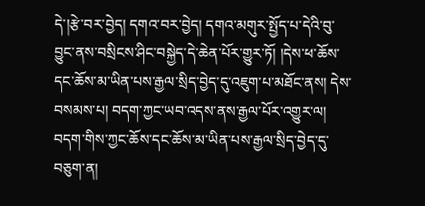དེ་།རྩེ་བར་བྱེད། དགའ་བར་བྱེད། དགའ་མགུར་སྤྱོད་པ་དེའི་བུ་བྱུང་ནས་བསྲིངས་ཤིང་བསྐྱེད་དེ་ཆེན་པོར་གྱུར་ཏོ། །དེས་ཕ་ཆོས་དང་ཆོས་མ་ཡིན་པས་རྒྱལ་སྲིད་བྱེད་དུ་འཇུག་པ་མཐོང་ནས། དེས་བསམས་པ། བདག་ཀྱང་ཡབ་འདས་ནས་རྒྱལ་པོར་འགྱུར་ལ། བདག་གིས་ཀྱང་ཆོས་དང་ཆོས་མ་ཡིན་པས་རྒྱལ་སྲིད་བྱེད་དུ་བཅུག་ན།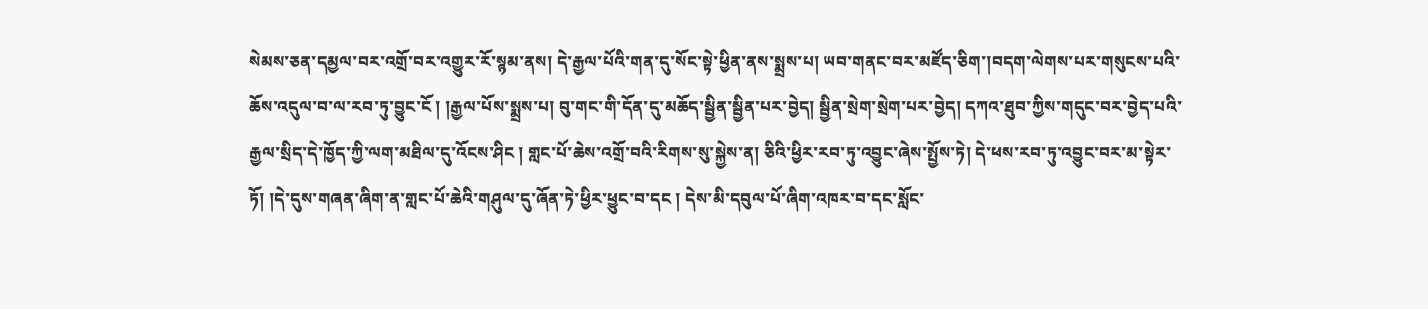སེམས་ཅན་དམྱལ་བར་འགྲོ་བར་འགྱུར་རོ་སྙམ་ནས། དེ་རྒྱལ་པོའི་གན་དུ་སོང་སྟེ་ཕྱིན་ནས་སྨྲས་པ། ཡབ་གནང་བར་མཛོད་ཅིག་།བདག་ལེགས་པར་གསུངས་པའི་ཆོས་འདུལ་བ་ལ་རབ་ཏུ་བྱུང་ངོ ། །རྒྱལ་པོས་སྨྲས་པ། བུ་གང་གི་དོན་དུ་མཆོད་སྦྱིན་སྦྱིན་པར་བྱེད། སྦྱིན་སྲེག་སྲེག་པར་བྱེད། དཀའ་ཐུབ་ཀྱིས་གདུང་བར་བྱེད་པའི་རྒྱལ་སྲིད་དེ་ཁྱོད་ཀྱི་ལག་མཐིལ་དུ་འོངས་ཤིང ། གླང་པོ་ཆེས་འགྲོ་བའི་རིགས་སུ་སྐྱེས་ན། ཅིའི་ཕྱིར་རབ་ཏུ་འབྱུང་ཞེས་སྤྱོས་ཏེ། དེ་ཕས་རབ་ཏུ་འབྱུང་བར་མ་སྟེར་ཏོ། །དེ་དུས་གཞན་ཞིག་ན་གླང་པོ་ཆེའི་གཤུལ་དུ་ཞོན་ཏེ་ཕྱིར་ཕྱུང་བ་དང ། དེས་མི་དབུལ་པོ་ཞིག་འཁར་བ་དང་སློང་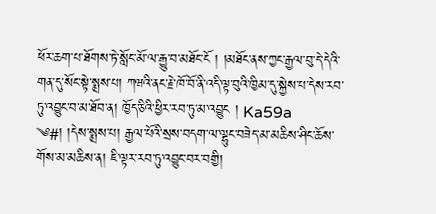ཕོར་ཆག་པ་ཐོགས་ཏེ་སློང་མོ་ལ་རྒྱུ་བ་མཐོང་ངོ ། །མཐོང་ནས་ཀྱང་རྒྱལ་བུ་དེ་དེའི་གན་དུ་སོང་སྟེ་སྨྲས་པ། ཀཝའི་ནང་རྗེ་ཁོ་བོ་ནི་འདི་ལྟ་བུའི་ཁྱིམ་དུ་སྐྱེས་པ་དེས་རབ་ཏུ་འབྱུང་བ་མ་ཐོབ་ན། ཁྱོད་ཅིའི་ཕྱིར་རབ་ཏུ་མ་འབྱུང ། Ka59a ༄#། །དེས་སྨྲས་པ། རྒྱལ་པོའི་སྲས་བདག་ལ་ལྷུང་བཟེད་མ་མཆིས་ཤིང་ཆོས་གོས་མ་མཆིས་ན། ཇི་ལྟར་རབ་ཏུ་འབྱུང་བར་བགྱི།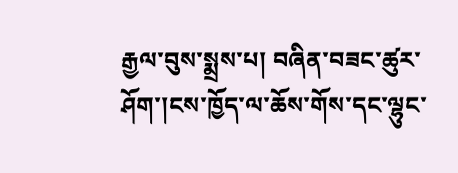རྒྱལ་བུས་སྨྲས་པ། བཞིན་བཟང་ཚུར་ཤོག་།ངས་ཁྱོད་ལ་ཆོས་གོས་དང་ལྷུང་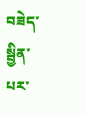བཟེད་སྦྱིན་པར་